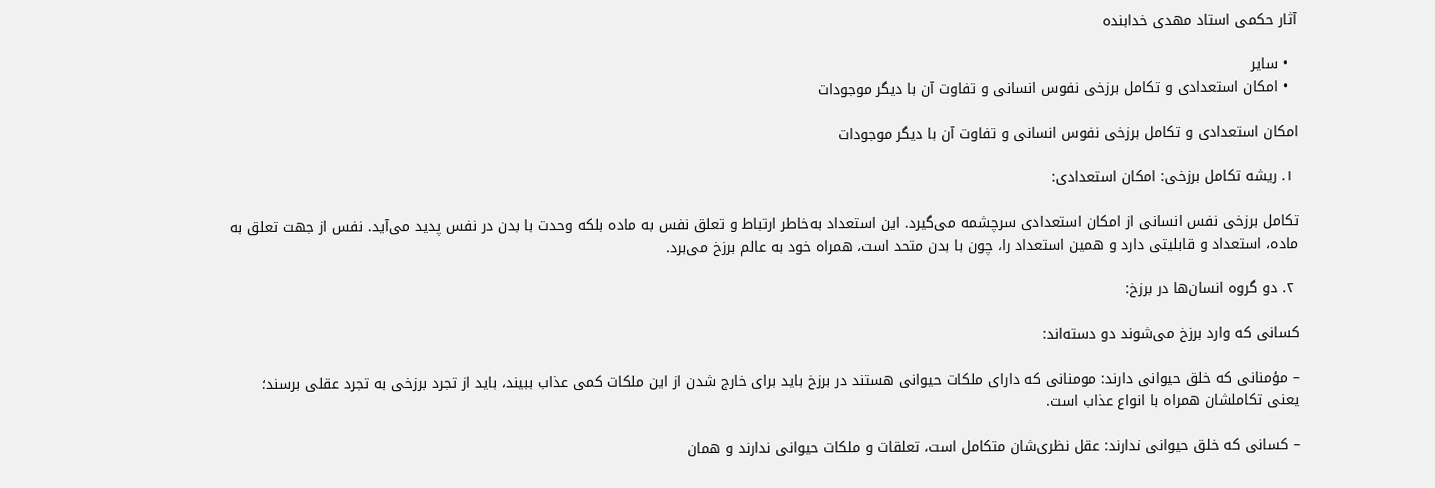آثار حکمی استاد مهدی خدابنده

  • سایر
  • امکان استعدادی و تکامل برزخی نفوس انسانی و تفاوت آن با دیگر موجودات

امکان استعدادی و تکامل برزخی نفوس انسانی و تفاوت آن با دیگر موجودات

 ۱. ریشه تکامل برزخی: امکان استعدادی:

تکامل برزخی نفس انسانی از امکان استعدادی سرچشمه می‌گیرد. این استعداد به‌خاطر ارتباط و تعلق نفس به ماده بلکه وحدت با بدن در نفس پدید می‌آید. نفس از جهت تعلق به ماده، استعداد و قابلیتی دارد و همین استعداد را، چون با بدن متحد است، همراه خود به عالم برزخ می‌برد.

 ۲. دو گروه انسان‌ها در برزخ:

کسانی که وارد برزخ می‌شوند دو دسته‌اند:

– مؤمنانی که خلق حیوانی دارند: مومنانی که دارای ملکات حیوانی هستند در برزخ باید برای خارج شدن از این ملکات کمی عذاب ببیند، باید از تجرد برزخی به تجرد عقلی برسند؛ یعنی تکاملشان همراه با انواع عذاب است.

– کسانی که خلق حیوانی ندارند: عقل نظری‌شان متکامل است، تعلقات و ملکات حیوانی ندارند و همان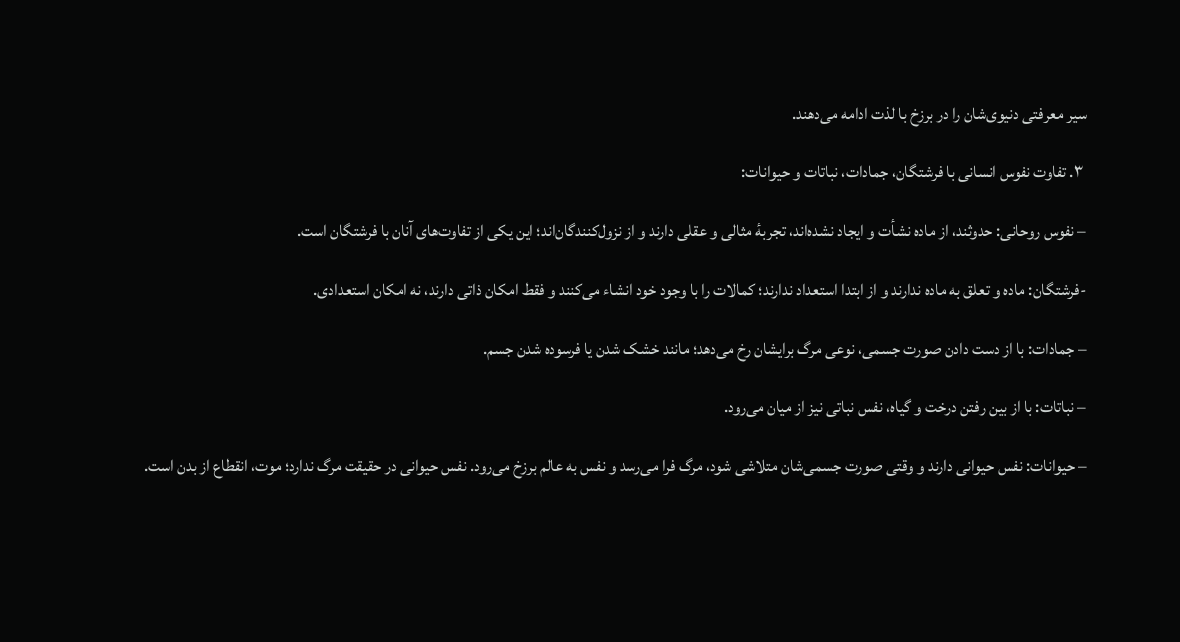سیر معرفتی دنیوی‌شان را در برزخ با لذت ادامه می‌دهند.

 ۳. تفاوت نفوس انسانی با فرشتگان، جمادات، نباتات و حیوانات:

– نفوس روحانی: حدوثند، از ماده نشأت و ایجاد نشده‌اند، تجربهٔ مثالی و عقلی دارند و از نزول‌کنندگان‌اند؛ این یکی از تفاوت‌های آنان با فرشتگان است.

-فرشتگان: ماده و تعلق به ماده ندارند و از ابتدا استعداد ندارند؛ کمالات را با وجود خود انشاء می‌کنند و فقط امکان ذاتی دارند، نه امکان استعدادی.

– جمادات: با از دست دادن صورت جسمی، نوعی مرگ برایشان رخ می‌دهد؛ مانند خشک شدن یا فرسوده شدن جسم.

– نباتات: با از بین رفتن درخت و گیاه، نفس نباتی نیز از میان می‌رود.

– حیوانات: نفس حیوانی دارند و وقتی صورت جسمی‌شان متلاشی شود، مرگ فرا می‌رسد و نفس به عالم برزخ می‌رود. نفس حیوانی در حقیقت مرگ ندارد؛ موت، انقطاع از بدن است.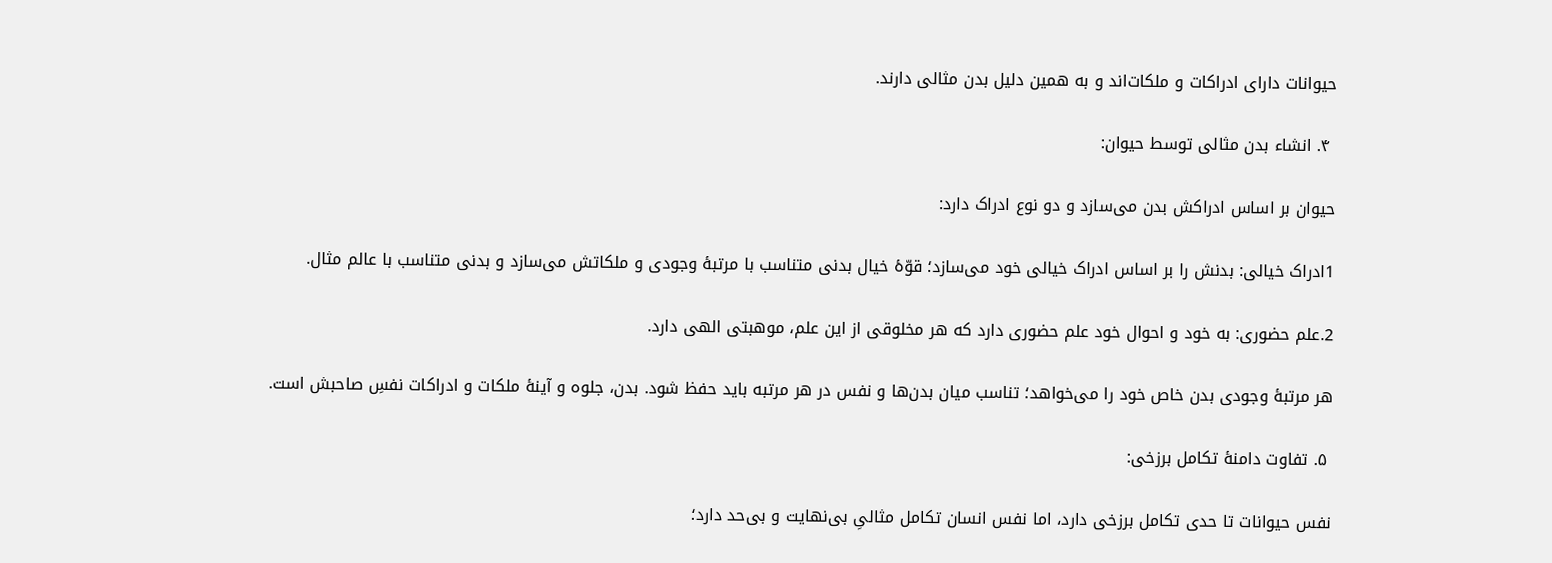حیوانات دارای ادراکات و ملکات‌اند و به همین دلیل بدن مثالی دارند.

 ۴. انشاء بدن مثالی توسط حیوان:

حیوان بر اساس ادراکش بدن می‌سازد و دو نوع ادراک دارد:

1ادراک خیالی: بدنش را بر اساس ادراک خیالی خود می‌سازد؛ قوّهٔ خیال بدنی متناسب با مرتبهٔ وجودی و ملکاتش می‌سازد و بدنی متناسب با عالم مثال.

2.علم حضوری: به خود و احوال خود علم حضوری دارد که هر مخلوقی از این علم، موهبتی الهی دارد.

هر مرتبهٔ وجودی بدن خاص خود را می‌خواهد؛ تناسب میان بدن‌ها و نفس در هر مرتبه باید حفظ شود. بدن، جلوه و آینهٔ ملکات و ادراکات نفسِ صاحبش است.

 ۵. تفاوت دامنهٔ تکامل برزخی:

نفس حیوانات تا حدی تکامل برزخی دارد، اما نفس انسان تکامل مثالیِ بی‌نهایت و بی‌حد دارد؛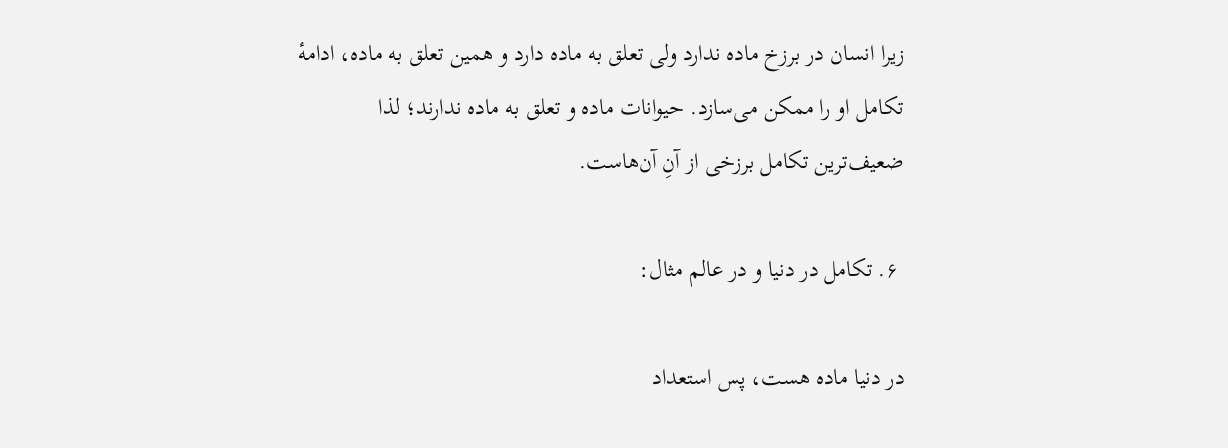زیرا انسان در برزخ ماده ندارد ولی تعلق به ماده دارد و همین تعلق به ماده، ادامهٔ تکامل او را ممکن می‌سازد. حیوانات ماده و تعلق به ماده ندارند؛ لذا ضعیف‌ترین تکامل برزخی از آنِ آن‌هاست.

 ۶. تکامل در دنیا و در عالم مثال:

در دنیا ماده هست، پس استعداد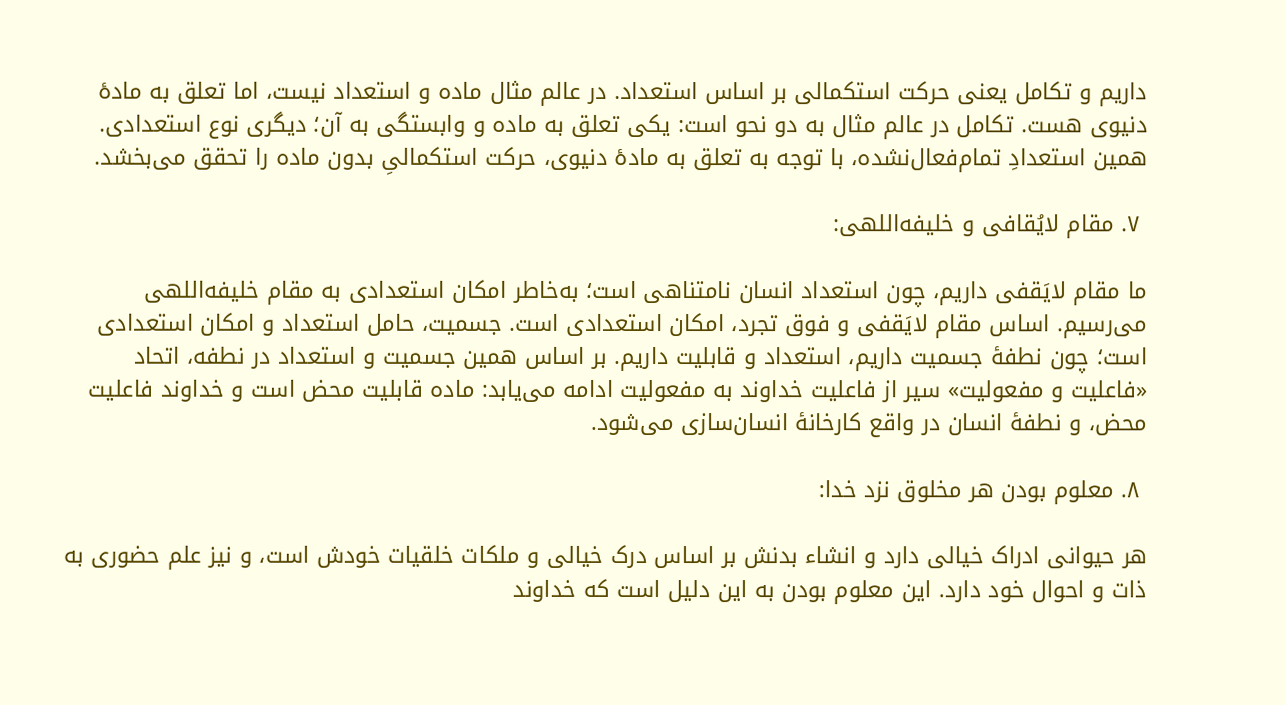داریم و تکامل یعنی حرکت استکمالی بر اساس استعداد. در عالم مثال ماده و استعداد نیست، اما تعلق به مادهٔ دنیوی هست. تکامل در عالم مثال به دو نحو است: یکی تعلق به ماده و وابستگی به آن؛ دیگری نوع استعدادی. همین استعدادِ تمام‌فعال‌نشده، با توجه به تعلق به مادهٔ دنیوی، حرکت استکمالیِ بدون ماده را تحقق می‌بخشد.

 ۷. مقام لایُقافی و خلیفه‌اللهی:

ما مقام لایَقفی داریم، چون استعداد انسان نامتناهی است؛ به‌خاطر امکان استعدادی به مقام خلیفه‌اللهی می‌رسیم. اساس مقام لایَقفی و فوق تجرد، امکان استعدادی است. جسمیت، حامل استعداد و امکان استعدادی است؛ چون نطفهٔ جسمیت داریم، استعداد و قابلیت داریم. بر اساس همین جسمیت و استعداد در نطفه، اتحاد «فاعلیت و مفعولیت» سیر از فاعلیت خداوند به مفعولیت ادامه می‌یابد: ماده قابلیت محض است و خداوند فاعلیت محض، و نطفهٔ انسان در واقع کارخانهٔ انسان‌سازی می‌شود.

 ۸. معلوم بودن هر مخلوق نزد خدا:

هر حیوانی ادراک خیالی دارد و انشاء بدنش بر اساس درک خیالی و ملکات خلقیات خودش است، و نیز علم حضوری به ذات و احوال خود دارد. این معلوم بودن به این دلیل است که خداوند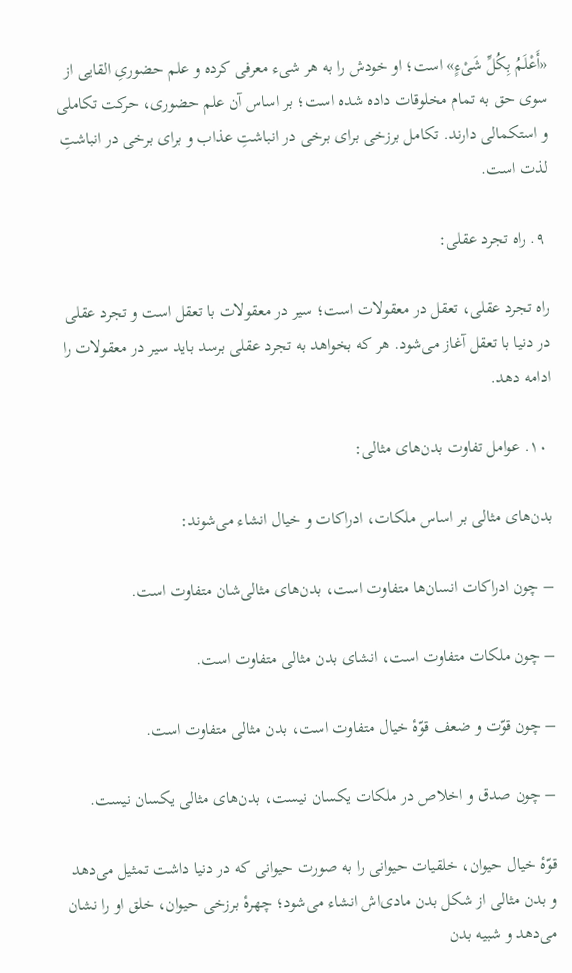«أَعْلَمُ بِکُلِّ شَیْءٍ» است؛ او خودش را به هر شیء معرفی کرده و علم حضوریِ القایی از سوی حق به تمام مخلوقات داده شده است؛ بر اساس آن علم حضوری، حرکت تکاملی و استکمالی دارند. تکامل برزخی برای برخی در انباشتِ عذاب و برای برخی در انباشتِ لذت است.

 ۹. راه تجرد عقلی:

راه تجرد عقلی، تعقل در معقولات است؛ سیر در معقولات با تعقل است و تجرد عقلی در دنیا با تعقل آغاز می‌شود. هر که بخواهد به تجرد عقلی برسد باید سیر در معقولات را ادامه دهد.

 ۱۰. عوامل تفاوت بدن‌های مثالی:

بدن‌های مثالی بر اساس ملکات، ادراکات و خیال انشاء می‌شوند:

– چون ادراکات انسان‌ها متفاوت است، بدن‌های مثالی‌شان متفاوت است.

– چون ملکات متفاوت است، انشای بدن مثالی متفاوت است.

– چون قوّت و ضعف قوّهٔ خیال متفاوت است، بدن مثالی متفاوت است.

– چون صدق و اخلاص در ملکات یکسان نیست، بدن‌های مثالی یکسان نیست.

قوّهٔ خیال حیوان، خلقیات حیوانی را به صورت حیوانی که در دنیا داشت تمثیل می‌دهد و بدن مثالی از شکل بدن مادی‌اش انشاء می‌شود؛ چهرهٔ برزخی حیوان، خلق او را نشان می‌دهد و شبیه بدن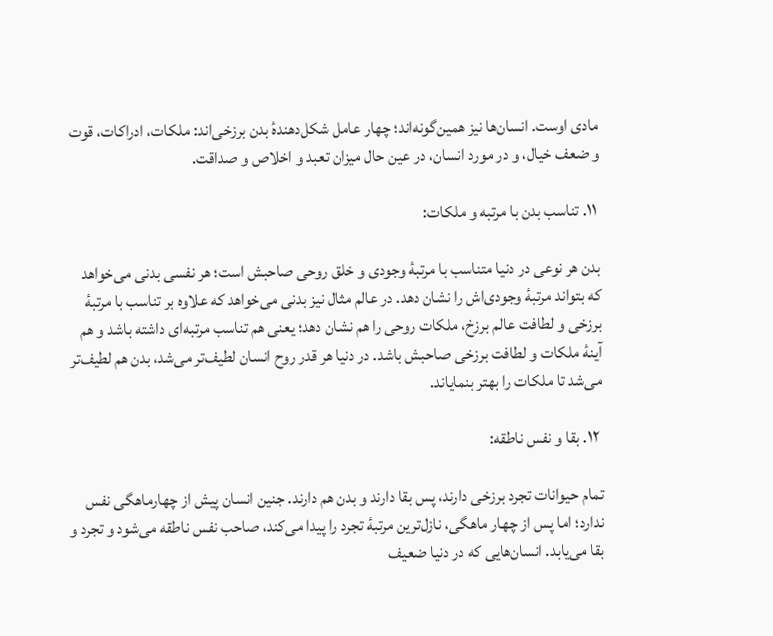مادی اوست. انسان‌ها نیز همین‌گونه‌اند؛ چهار عامل شکل‌دهندهٔ بدن برزخی‌اند: ملکات، ادراکات، قوت و ضعف خیال، و در مورد انسان، در عین حال میزان تعبد و اخلاص و صداقت.

 ۱۱. تناسب بدن با مرتبه و ملکات:

بدن هر نوعی در دنیا متناسب با مرتبهٔ وجودی و خلق روحی صاحبش است؛ هر نفسی بدنی می‌خواهد که بتواند مرتبهٔ وجودی‌اش را نشان دهد. در عالم مثال نیز بدنی می‌خواهد که علاوه بر تناسب با مرتبهٔ برزخی و لطافت عالم برزخ، ملکات روحی را هم نشان دهد؛ یعنی هم تناسب مرتبه‌ای داشته باشد و هم آینهٔ ملکات و لطافت برزخی صاحبش باشد. در دنیا هر قدر روح انسان لطیف‌تر می‌شد، بدن هم لطیف‌تر می‌شد تا ملکات را بهتر بنمایاند.

 ۱۲. بقا و نفس ناطقه:

تمام حیوانات تجرد برزخی دارند، پس بقا دارند و بدن هم دارند. جنین انسان پیش از چهارماهگی نفس ندارد؛ اما پس از چهار ماهگی، نازل‌ترین مرتبهٔ تجرد را پیدا می‌کند، صاحب نفس ناطقه می‌شود و تجرد و بقا می‌یابد. انسان‌هایی که در دنیا ضعیف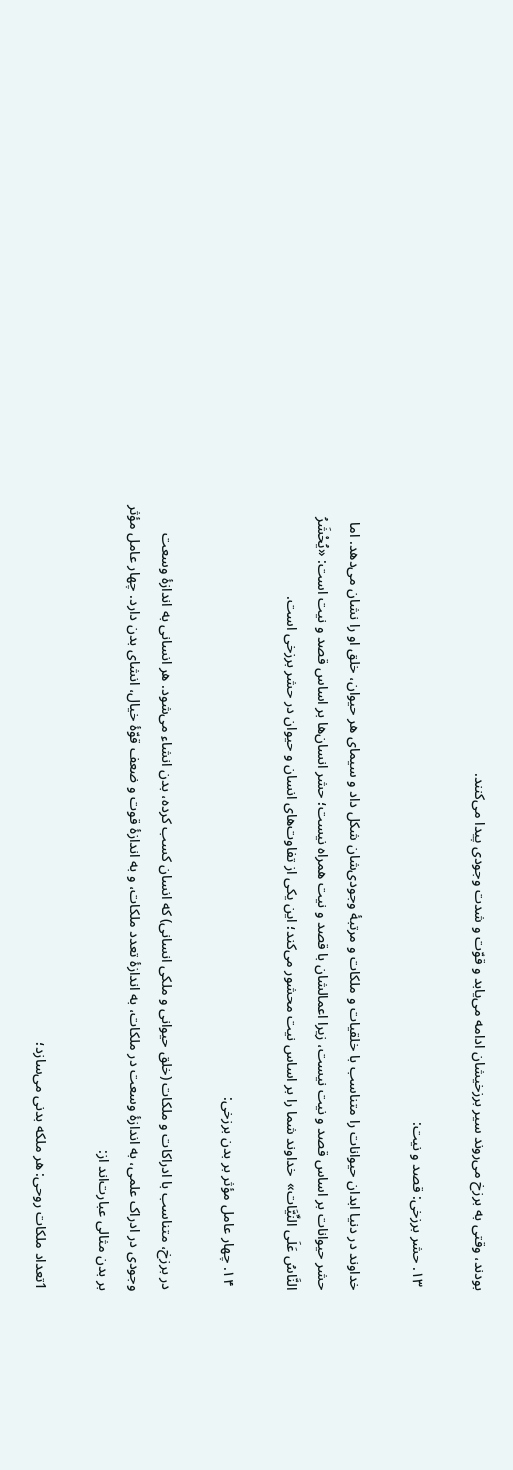بودند، وقتی به برزخ می‌روند سیر برزخیشان ادامه می‌یابد و قوّت و شدت وجودی پیدا می‌کنند.

 ۱۳. حشر برزخی: قصد و نیت:

خداوند در دنیا ابدان حیوانات را متناسب با خلقیات و ملکات و مرتبهٔ وجودی‌شان شکل داد و سیمای هر حیوان، خلق او را نشان می‌دهد. اما حشر حیوانات بر اساس قصد و نیت نیست، زیرا اعمالشان با قصد و نیت همراه نیست؛ حشر انسان‌ها بر اساس قصد و نیت است: «یُحْشَرُ النَّاسُ عَلَى النِّیَّات»  خداوند شما را بر اساس نیت محشور می‌کند؛ این یکی از تفاوت‌های انسان و حیوان در حشر برزخی است.

 ۱۴. چهار عامل مؤثر بر بدن برزخی:

در برزخ، متناسب با ادراکات و ملکات (خلق حیوانی و ملکی انسانی) که انسان کسب کرده، بدن انشاء می‌شود. هر انسانی به اندازهٔ وسعت وجودی در ادراک علمی، به اندازهٔ وسعت در ملکات، به اندازهٔ تعدد ملکات، و به اندازهٔ قوت و ضعف قوّهٔ خیال، انشای بدن دارد. چهار عامل مؤثر بر بدن مثالی عبارت‌اند از:

1تعداد ملکات روحی: هر ملکه بدنی می‌سازد؛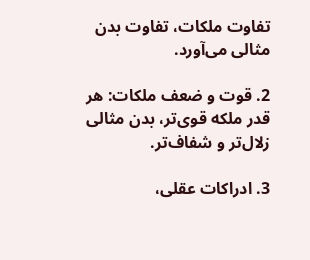تفاوت ملکات، تفاوت بدن مثالی می‌آورد.

2. قوت و ضعف ملکات: هر قدر ملکه قوی‌تر، بدن مثالی زلال‌تر و شفاف‌تر.

3. ادراکات عقلی،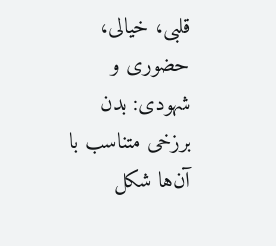قلبی، خیالی، حضوری و شهودی: بدن برزخی متناسب با آن‌ها شکل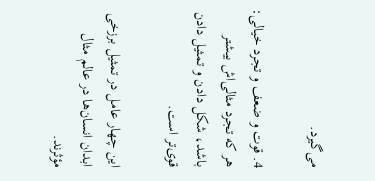می‌گیرد.

4. قوت و ضعف و تجرد خیالی: هر که تجرد مثالی‌اش بیشتر باشد، شکل دادن و تمثیل دادن قوی‌تر است.

این چهار عامل در تمثیل برزخی ابدان انسان‌ها در عالم مثال مؤثرند.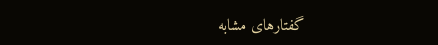گفتارهای مشابه